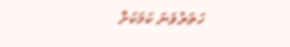ހަތަރުވަނަ ކަމަކަށް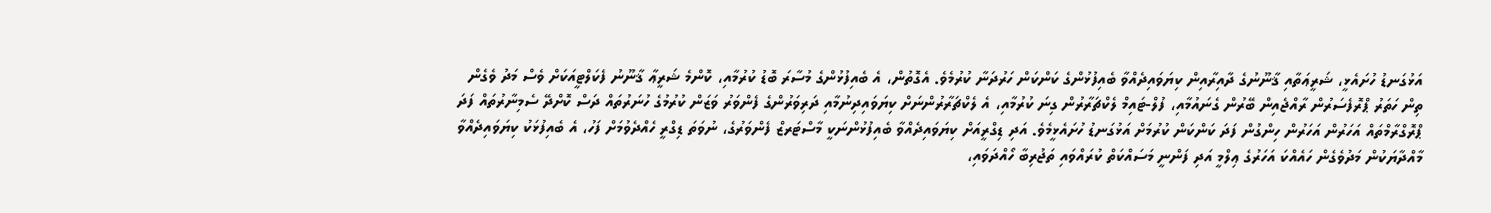އަޅުގަނޑު ހުށައެޅީ، ޝަރީޢަތާއި ޤާނޫނުގެ ދާއިރާއިން ކިޔަވައިދެއްވާ ބެއިފުޅުންގެ ކަންކަން ހަރުދަނާ ކުރުމެވެ. އެގޮތުން، އެ ބެއިފުޅުންގެ މުސާރަ ބޮޑު ކުރުމާއި، ކޮންމެ ޝަރީޢާ ޤާނޫނު ފެކަލްޓީއަކަށް ވެސް މަދު ވެގެން ތިން ހަތަރު ޕްރޮފެސަރުން ރާއްޖެއިން ބޭރުން ގެނައުމާއި، ފުލް-ޓައިމް ލެކްޗަރާރުން ގިނަ ކުރުމާއި، އެ ލެކްޗަރާރުންނަށް ކިޔަވައިދިނުމާއި ދަރިވަރުންގެ ފެންވަރު ވަޒަން ކުރުމުގެ ހުނަރުތައް ދަސް ކޮށްދޭ ސެމިނާރުތައް ފަދަ ޕްރޮގްރާމްތައް އަހަރުން އަހަރުން ހިންގުން ފަދަ ކަންކަން ކުރުމަށް އަޅުގަނޑު ހުށައެޅީމެވެ. އަދި ޑިގްރީއަށް ކިޔަވައިދެއްވާ ބެއިފުޅުންނަކީ މާސްޓަރޒް ފެންވަރުގެ، ނުވަތަ ޑިގްރީ ހެއްދެވުމަށް ފަހު، އެ ބެއިފުޅަކު ކިޔަވައިދެއްވާ މާއްދާޔަކުން މަދުވެގެން ހައެއްކަ އަހަރުގެ ޢިލްމީ އަދި ފަންނީ މަސައްކަތް ކުރައްވައި ތަޖުރިބާ ހޯއްދަވައި،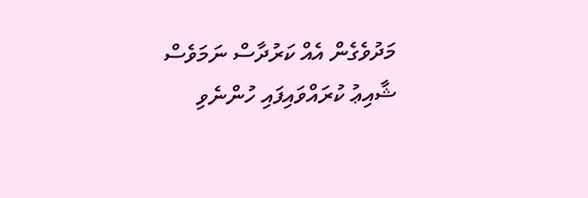މަދުވެގެން އެއް ކަރުދާސް ނަމަވެސް ޝާއިޢު ކުރައްވައިފައި ހުންނެވި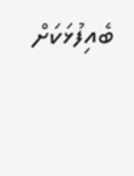ބެއިފުޅަކަށް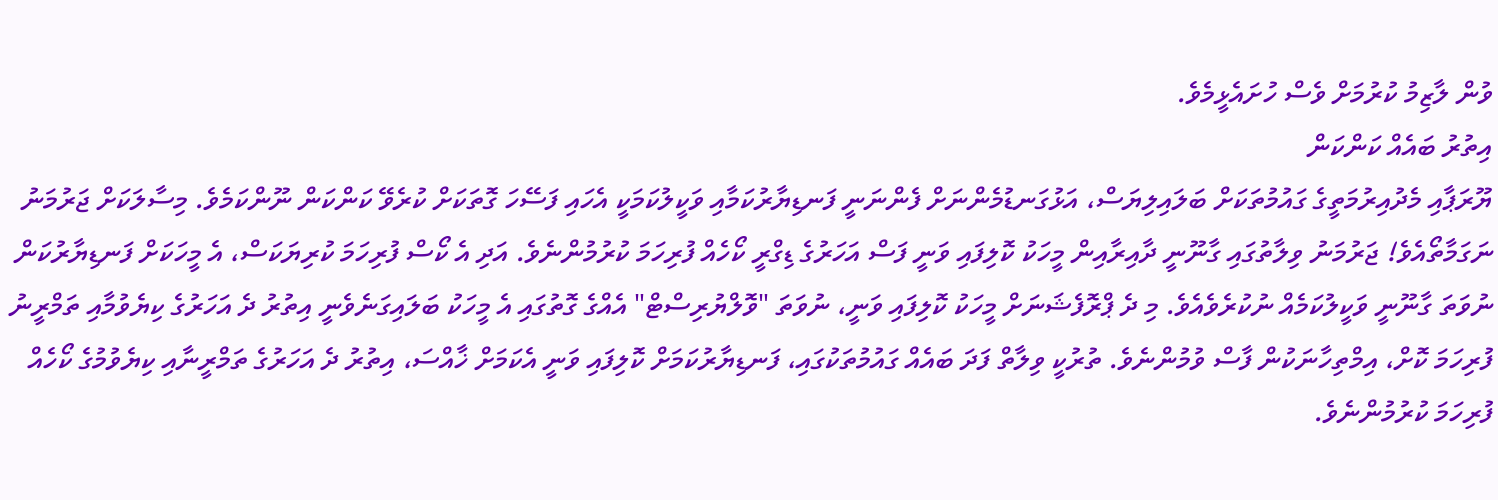ވުން ލާޒިމު ކުރުމަށް ވެސް ހުށައެޅީމެވެ.
އިތުރު ބައެއް ކަންކަން
ޔޫރަޕާއި މެދުއިރުމަތީގެ ގައުމުތަކަށް ބަލައިލިޔަސް، އަޅުގަނޑުމެންނަށް ފެންނަނީ ފަނޑިޔާރުކަމާއި ވަކީލުކަމަކީ އެހައި ފަސޭހަ ގޮތަކަށް ކުރެވޭ ކަންކަން ނޫންކަމެވެ. މިސާލަކަށް ޖަރުމަނު ނަގަމާތޯއެވެ! ޖަރުމަނު ވިލާތުގައި ގާނޫނީ ދާއިރާއިން މީހަކު ކޮލިފައި ވަނީ ފަސް އަހަރުގެ ޑިގްރީ ކޯހެއް ފުރިހަމަ ކުރުމުންނެވެ. އަދި އެ ކޯސް ފުރިހަމަ ކުރިޔަކަސް، އެ މީހަކަށް ފަނޑިޔާރުކަން ނުވަތަ ގާނޫނީ ވަކީލުކަމެއް ނުކުރެވެއެވެ. މި ދެ ޕްރޮފެޝަނަށް މީހަކު ކޮލިފައި ވަނީ، ނުވަތަ "ވޮލްޔުރިސްޓް" އެއްގެ ގޮތުގައި އެ މީހަކު ބަލައިގަނެވެނީ އިތުރު ދެ އަހަރުގެ ކިޔެވުމާއި ތަމްރީނު ފުރިހަމަ ކޮށް، އިމްތިހާނަކުން ފާސް ވުމުންނެވެ. ތުރުކީ ވިލާތް ފަދަ ބައެއް ގައުމުތަކުގައި، ފަނޑިޔާރުކަމަށް ކޮލިފައި ވަނީ އެކަމަށް ޚާއްސަ، އިތުރު ދެ އަހަރުގެ ތަމްރީނާއި ކިޔެވުމުގެ ކޯހެއް ފުރިހަމަ ކުރުމުންނެވެ.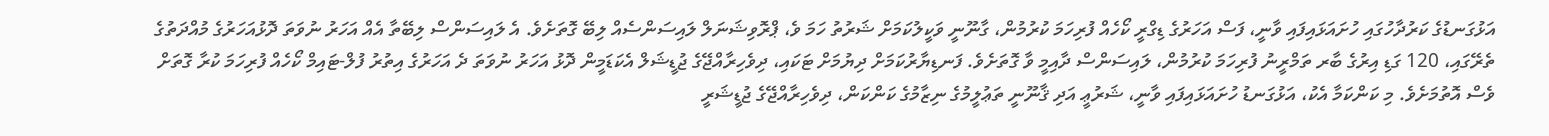އަޅުގަނޑުގެ ކަރުދާހުގައި ހުށައަޅައިފައި ވާނީ، ފަސް އަހަރުގެ ޑިގްރީ ކޯހެއް ފުރިހަމަ ކުރުމުން، ގާނޫނީ ވަކީލުކަމަށް ޝަރުތު ހަމަ ވެ، ޕްރޮވިޝަނަލް ލައިސަންސެއް ލިބޭ ގޮތަށެވެ. އެ ލައިސަންސް ލިބޭތާ އެއް އަހަރު ނުވަތަ ދޮޅުއަހަރުގެ މުއްދަތުގެ ތެރޭގައި، 120 ގަޑި އިރުގެ ބާރ ތަމްރީނު ފުރިހަމަ ކުރުމުން، ލައިސަންސް ދާއިމީ ވާ ގޮތަށެވެ. ފަނޑިޔާރުކަމަށް ދިޔުމަށް ޓަކައި، ދިވެހިރާއްޖޭގެ ޖުޑީޝަލް އެކަޑަމީން ދޮޅު އަހަރު ނުވަތަ ދެ އަހަރުގެ އިތުރު ފުލް-ޓައިމް ކޯހެއް ފުރިހަމަ ކުރާ ގޮތަށް ވެސް އޮތުމަށެވެ. މި ކަންކަމާ އެކު، އަޅުގަނޑު ހުށައަޅައިފައި ވާނީ، ޝަރުޢީ އަދި ޤާނޫނީ ތަޢުލީމުގެ ނިޒާމުގެ ކަންކަން، ދިވެހިރާއްޖޭގެ ޖުޑީޝަރީ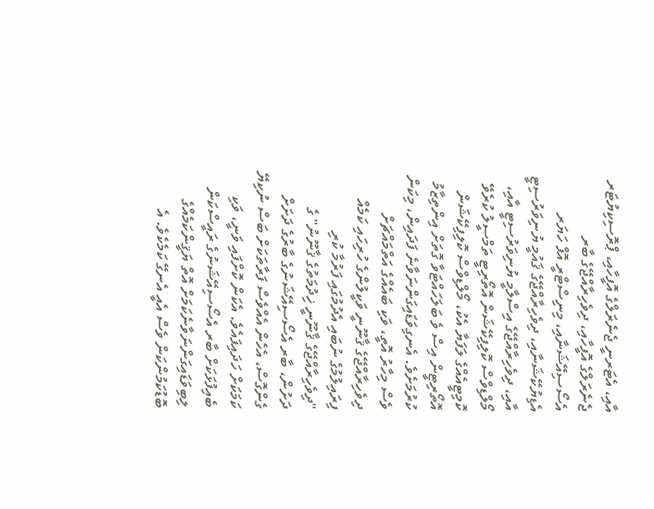އާއި، އެޓަރނީ ޖެނެރަލްގެ އޮފީހާއި، ޕްރޮސިކިޔުޓަރ ޖެނެރަލްގެ އޮފީހާއި، ދިވެހިރާއްޖޭގެ ބާރ އެސޯސިއޭޝަނާއި، މިނިސްޓްރީ އޮފް ހަޔަރ އެޑިޔުކޭޝަނާއި، ދިވެހިރާއްޖޭގެ ޤައުމީ ޔުނިވަރުސިޓީ އާއި، ދިވެހިރާއްޖޭގެ އިސްލާމީ ޔުނިވަރުސިޓީ އާއި، މޯލްޑިވްސް ކޮލިފިކޭޝަން އޮތޯރިޓީ ތަމްސީލު ކުރެވޭ ކޮމިޓީއެއްގެ ލަފަޔާ އެކު، މޯލްޑިވްސް ކޮލިފިކޭޝަން އޮތޯރިޓީން އިސް ވެ ބަލަހައްޓަވާ ގޮތަށް އިންތިޒާމު ކުރުމަށެވެ. އެނގިވަޑައިގަންނަވާނެ ފަދައިން، މިކަން ވެސް މިހާރު އޮތީ، ވަކި ބައެއްގެ އަތްމައްޗަށް ދިވެހިރާއްޖޭގެ ޤާނޫނީ ވަކީލުންގެ ހުރިހައި ކަމެއް ފިރައިލުމުގެ ނުބައި އެދުމުގައި ފަރުމާ ކުރި "ދިވެހިރާއްޖޭގެ ޤާނޫނީ ޚިދުމަތުގެ ޤާނޫނު" ގެ ދަށުން، ބާރ އެސޯސިއޭޝަނުގެ ބާރުގެ ދަށަށް ގެންގޮސް، އެހެން އެއްވެސް ފަރާތަކަށް ބަސް ނުކިޔޭ ކަމަކަށް ހަދައިފައެވެ. އެކަން ކޮށްފައި ވަނީ، ވަކި ބެއިފުޅަކަށް ބާރ އެސޯސިއޭޝަނުގެ ރައީސްކަން ލިބިވަޑައިގަންނަވާނެކަމަށް އޮތް ޔަޤީންކަމެއްގެ ބޮޑުކަމުންކަން ވެސް އެއީ އެނގޭ ކަމެކެވެ. އެ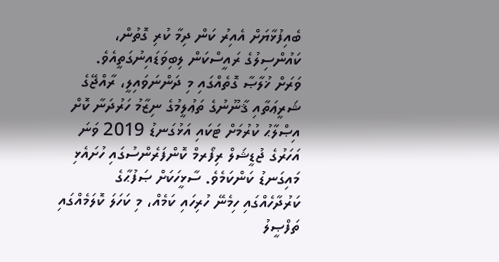ބެއިފުޅާޔަށް އެއިރު ކަން ދިމާ ކުރި ގޮތުން، ކައުންސިލުގެ ރައީސްކަން ލިބިވަޑައިނުގަތީއެވެ.
ވަރަށް ޚުލާޞާ ގޮތެއްގައި މި ދަންނަވައިލީ، ރާއްޖޭގެ ޝަރީޢަތާއި ޤާނޫނުގެ ތަޢުލީމުގެ ނިޒާމު ހަރުދަނާ ކޮށް އިޞްލާޙު ކުރުމަށް ޓަކައި އަޅުގަނޑު 2019 ވަނަ އަހަރުގެ ޖުޑީޝަލް ރިފޯރމް ކޮންފަރެންސުގައި ހުށައެޅި މައިގަނޑު ކަންކަމެވެ. ސާޅީހަކަށް ޞަފުޙާގެ ކަރުދާހެއްގައި ހިމެނޭ ހުރިހައި ކަމެއް، މި ކަހަލަ ކޮލަމެއްގައި ތަފްޞީލު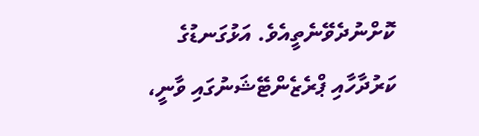ކޮށްނުދެވޭނެތީއެވެ. އަޅުގަނޑުގެ ކަރުދާހާއި ޕްރެޒެންޓޭޝަނުގައި ވާނީ،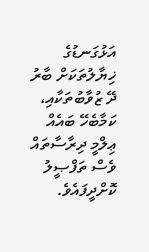އަޅުގަނޑުގެ ޚިޔާލުތަކަށް ބާރު ދޭ ޒުވާބުތަކާއި، ކަމާބެހޭ ބައެއް ޢިލްމީ ދިރާސާތައް ވެސް ތަފްޞީލު ކޮށްދީފައެވެ.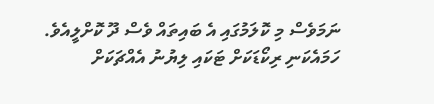ނަމަވެސް މި ކޮލަމުގައި އެ ބައިތައް ވެސް ދޫ ކޮށްލީއެވެ. ހަމައެކަނި ރިކޯޑަކަށް ޓަކައި ލިޔުނު އެއްޗަކަށް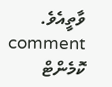ވާތީއެވެ.
comment ކޮމެންޓް